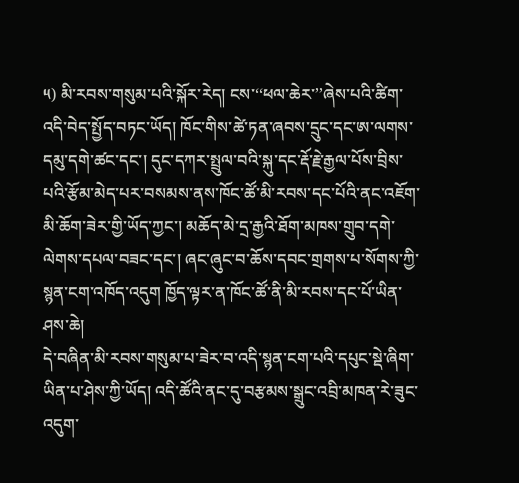༥) མི་རབས་གསུམ་པའི་སྐོར་རེད། ངས་‘‘ཕལ་ཆེར་’’ཞེས་པའི་ཚིག་འདི་བེད་སྤྱོད་བཏང་ཡོད། ཁོང་གིས་ཚེ་ཏན་ཞབས་དྲུང་དང་ཨ་ལགས་དམུ་དགེ་ཚང་དང་། དུང་དཀར་སྤྲུལ་བའི་སྐུ་དང་རྡོ་རྗེ་རྒྱལ་པོས་བྲིས་པའི་རྩོམ་མེད་པར་བསམས་ནས་ཁོང་ཚོ་མི་རབས་དང་པོའི་ནང་འཇོག་མི་ཆོག་ཟེར་གྱི་ཡོད་ཀྱང་། མཆོད་མེ་དྲ་རྒྱའི་ཐོག་མཁས་གྲུབ་དགེ་ལེགས་དཔལ་བཟང་དང་། ཞང་ཞུང་བ་ཆོས་དབང་གྲགས་པ་སོགས་ཀྱི་སྙན་ངག་འཁོད་འདུག ཁྱོད་ལྟར་ན་ཁོང་ཚོ་ནི་མི་རབས་དང་པོ་ཡིན་ཤས་ཆེ།
དེ་བཞིན་མི་རབས་གསུམ་པ་ཟེར་བ་འདི་སྙན་ངག་པའི་དཔུང་སྡེ་ཞིག་ཡིན་པ་ཤེས་ཀྱི་ཡོད། འདི་ཚོའི་ནང་དུ་བརྩམས་སྒྲུང་འབྲི་མཁན་རེ་ཟུང་འདུག་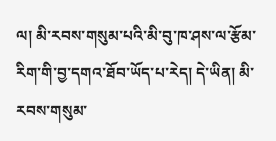ལ། མི་རབས་གསུམ་པའི་མི་བུ་ཁ་ཤས་ལ་རྩོམ་རིག་གི་བྱ་དགའ་ཐོབ་ཡོད་པ་རེད། དེ་ཡིན། མི་རབས་གསུམ་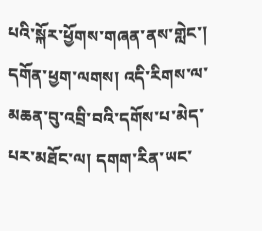པའི་སྐོར་ཕྱོགས་གཞན་ནས་གླེང་། དགོན་ཕྱག་ལགས། འདི་རིགས་ལ་མཆན་བུ་འབྲི་བའི་དགོས་པ་མེད་པར་མཐོང་ལ། དགག་རིན་ཡང་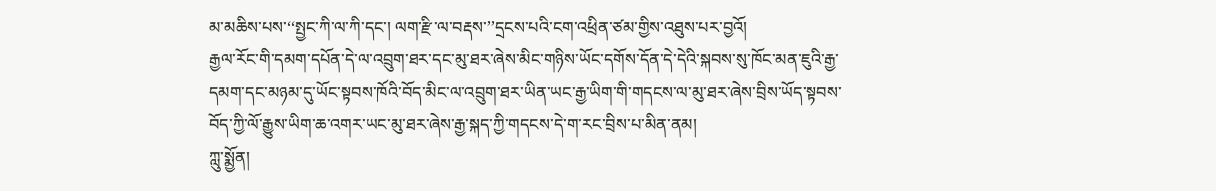མ་མཆིས་པས་‘‘སྤྱང་ཀི་ལ་ཀི་དང་། ལག་རྫི་ལ་བརྡས་’’དྲངས་པའི་ངག་འཕྲིན་ཙམ་གྱིས་འཐུས་པར་བྱའོ།
རྒྱལ་རོང་གི་དམག་དཔོན་དེ་ལ་འབྲུག་ཐར་དང་མུ་ཐར་ཞེས་མིང་གཉིས་ཡོང་དགོས་དོན་དེ་དེའི་སྐབས་སུ་ཁོང་མན་ཇུའི་རྒྱ་དམག་དང་མཉམ་དུ་ཡོང་སྟབས་ཁོའི་བོད་མིང་ལ་འབྲུག་ཐར་ཡིན་ཡང་རྒྱ་ཡིག་གི་གདངས་ལ་མུ་ཐར་ཞེས་བྲིས་ཡོད་སྟབས་བོད་ཀྱི་ལོ་རྒྱུས་ཡིག་ཆ་འགར་ཡང་མུ་ཐར་ཞེས་རྒྱ་སྐད་ཀྱི་གདངས་དེ་ག་རང་བྲིས་པ་མིན་ནམ།
ཀླུ་སྨྱོན།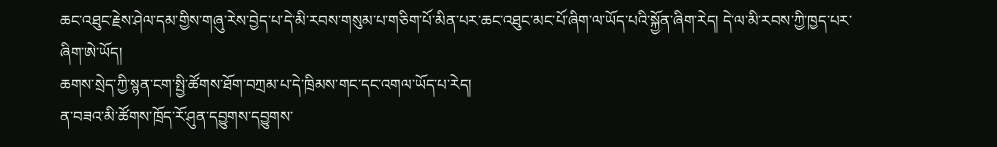ཆང་འཐུང་རྗེས་ཤེལ་དམ་གྱིས་གཞུ་རེས་བྱེད་པ་དེ་མི་རབས་གསུམ་པ་གཅིག་པོ་མིན་པར་ཆང་འཐུང་མང་པོ་ཞིག་ལ་ཡོད་པའི་སྐྱོན་ཞིག་རེད། དེ་ལ་མི་རབས་ཀྱི་ཁྱད་པར་ཞིག་ཨེ་ཡོད།
ཆགས་སྲེད་ཀྱི་སྙན་ངག་སྤྱི་ཚོགས་ཐོག་བཀྲམ་པ་དེ་ཁྲིམས་གང་དང་འགལ་ཡོད་པ་རེད།
ན་བཟའ་མི་ཚོགས་ཁྲོད་རོ་ཤུན་དབྱུགས་དབྱུགས་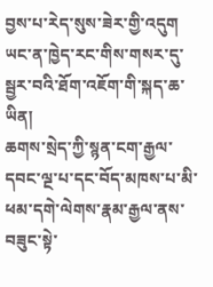བྱས་པ་རེད་སུས་ཟེར་གྱི་འདུག ཡང་ན་ཁྱེད་རང་གིས་གསར་དུ་སྦྱར་བའི་ཐོག་འཇོག་གི་སྐད་ཆ་ཡིན།
ཆགས་སྲེད་ཀྱི་སྙན་ངག་རྒྱལ་དབང་ལྔ་པ་དང་བོད་མཁས་པ་མི་ཕམ་དགེ་ལེགས་རྣམ་རྒྱལ་ནས་བཟུང་སྟེ་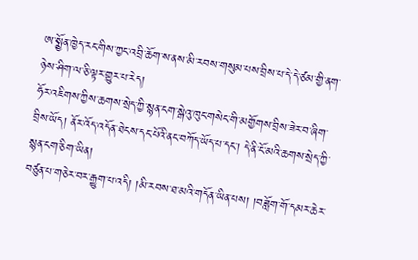ཨ་སྨྱོན་ཁྱེད་རང་གིས་ཀྱང་འབྲི་ཆོག་ས་ནས་མི་རབས་གསུམ་པས་བྲིས་པ་དེ་དེ་ཙམ་གྱི་ནག་ཉེས་ཤིག་ལ་ཅི་ལྟར་གྱུར་པ་རེད།
ཧོར་འཇིགས་ཀྱིས་ཆགས་སྲེད་ཀྱི་སྙན་ངག་སྒེའུ་ཁུང་གསེང་གི་མགྱོགས་བྲིས་ཟེར་བ་ཞིག་བྲིས་ཡོད། ནོར་འོད་འདོན་ཐེངས་དང་པོའི་ནང་བཀོད་ཡོད་པ་དང་། དེ་ནི་ངོ་མའི་ཆགས་སྲེད་ཀྱི་སྙན་ངག་ཅིག་ཡིན།
བཙུན་པ་གཅེར་བར་རྒྱུག་པ་འདི། །མི་རབས་ཐ་མའི་གདོན་ཡིན་པས། །བཟློག་གོ་དམར་ཆེར་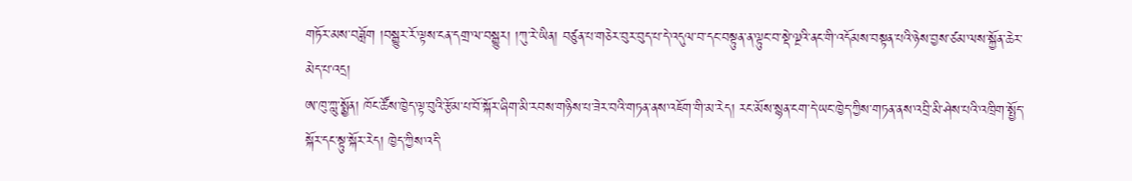གཏོར་མས་བཟློག །བསྒྱུར་རོ་ལྟས་ངན་དགྲ་ལ་བསྒྱུར། །ཀུ་རེ་ཡིན། བཙུན་པ་གཅེར་བུར་བུད་པ་དེ་འདུལ་བ་དང་བསྟུན་ན་ལྟུང་བ་སྡེ་ལྔའི་ནང་གི་འདོམས་བསྟན་པའི་ཉེས་བྱས་ཙམ་ལས་སྐྱོན་ཆེར་མེད་པ་འདྲ།
ཨ་ཁུ་ཀླུ་སྨྱོན། ཁོང་ཚོས་ཁྱེད་ལྟ་བུའི་རྩོམ་པ་བོ་སྐོར་ཞིག་མི་རབས་གཉིས་པ་ཟེར་བའི་གཏན་ནས་འཇོག་གི་མ་རེད། རང་མོས་སྙན་ངག་དེ་ཡང་ཁྱེད་ཀྱིས་གཏན་ནས་འབྲི་མི་ཤེས་པའི་འཁྲིག་སྤྱོད་སྐོར་དང་སྟུ་སྐོར་རེད། ཁྱེད་ཀྱིས་འདི་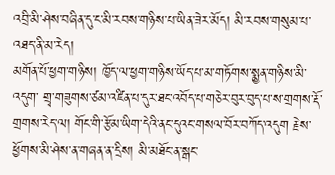འབྲི་མི་ཤེས་བཞིན་དུ་ང་མི་རབས་གཉིས་པ་ཡིན་ཟེར་མོད། མི་རབས་གསུམ་པ་འཐད་ནི་མ་རེད།
མགོན་པོ་ཕྱག་གཉིས། ཁྱོད་ལ་ཕྱག་གཉིས་ཡོད་པ་མ་གཏོགས་སྨྱན་གཉིས་མི་འདུག་ གྲྭ་གཟུགས་ཙམ་འཛིན་པ་དུར་ཐང་འབོད་པ་གཅེར་བུར་བུད་པ་ས་གྲགས་རྡོ་གྲགས་རེད་ལ། གོང་གི་རྩོམ་ཡིག་དེའི་ནང་དུའང་གསལ་བོར་བཀོད་འདུག རྗེས་ཕྱོགས་མི་ཤེས་ན་གཞན་ན་དྲིས། མི་མཐོང་ན་སྒང་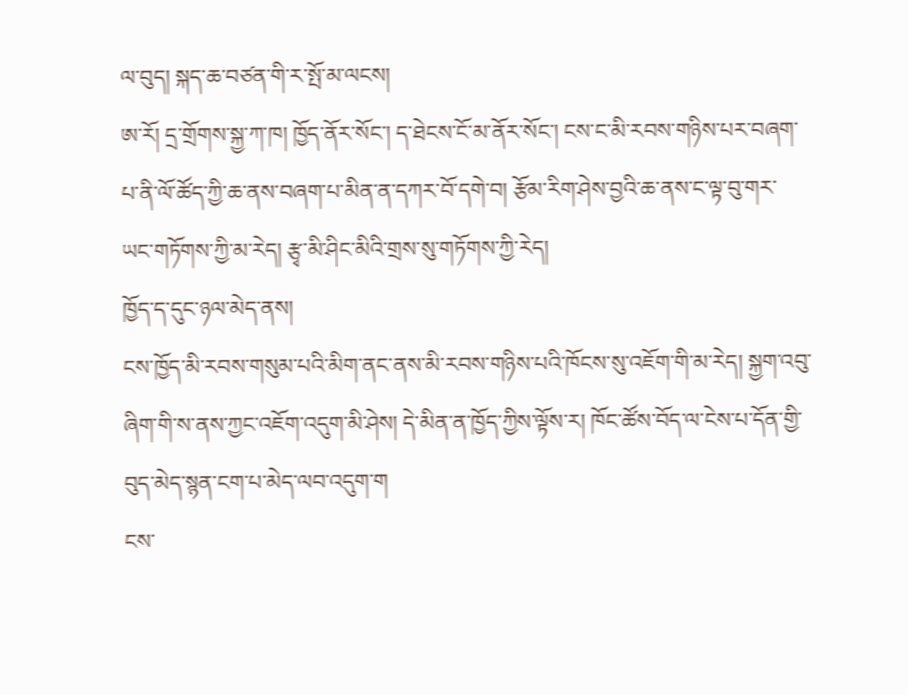ལ་བུད། སྐད་ཆ་བཙན་གི་ར་སྤོ་མ་ལངས།
ཨ་རོ། དྲ་གྲོགས་སྐྱ་ཀ་ཁ། ཁྱོད་ནོར་སོང་། ད་ཐེངས་ངོ་མ་ནོར་སོང་། ངས་ང་མི་རབས་གཉིས་པར་བཞག་པ་ནི་ལོ་ཚོད་ཀྱི་ཆ་ནས་བཞག་པ་མིན་ན་དཀར་བོ་དགེ་བ། རྩོམ་རིག་ཤེས་བྱའི་ཆ་ནས་ང་ལྟ་བུ་གར་ཡང་གཏོགས་ཀྱི་མ་རེད། རྩྭ་མི་ཤིང་མིའི་གྲས་སུ་གཏོགས་ཀྱི་རེད།
ཁྱོད་ད་དུང་ཉལ་མེད་ནས།
ངས་ཁྱོད་མི་རབས་གསུམ་པའི་མིག་ནང་ནས་མི་རབས་གཉིས་པའི་ཁོངས་སུ་འཇོག་གི་མ་རེད། སྐྱག་འབུ་ཞིག་གི་ས་ནས་ཀྱང་འཇོག་འདུག་མི་ཤེས། དེ་མིན་ན་ཁྱོད་ཀྱིས་ལྟོས་ར། ཁོང་ཚོས་བོད་ལ་ངེས་པ་དོན་གྱི་བུད་མེད་སྙན་ངག་པ་མེད་ལབ་འདུག་ག
ངས་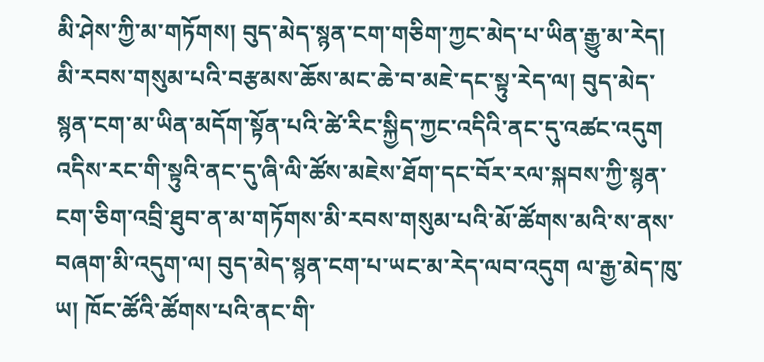མི་ཤེས་ཀྱི་མ་གཏོགས། བུད་མེད་སྙན་ངག་གཅིག་ཀྱང་མེད་པ་ཡིན་རྒྱུ་མ་རེད།
མི་རབས་གསུམ་པའི་བརྩམས་ཆོས་མང་ཆེ་བ་མཇེ་དང་སྟུ་རེད་ལ། བུད་མེད་སྙན་ངག་མ་ཡིན་མདོག་སྟོན་པའི་ཚེ་རིང་སྐྱིད་ཀྱང་འདིའི་ནང་དུ་འཚང་འདུག འདིས་རང་གི་སྟུའི་ནང་དུ་ཞི་ལི་ཚོས་མཇེས་ཐོག་དང་བོར་རལ་སྐབས་ཀྱི་སྙན་ངག་ཅིག་འབྲི་ཐུབ་ན་མ་གཏོགས་མི་རབས་གསུམ་པའི་མོ་ཚོགས་མའི་ས་ནས་བཞག་མི་འདུག་ལ། བུད་མེད་སྙན་ངག་པ་ཡང་མ་རེད་ལབ་འདུག ལ་རྒྱ་མེད་ཁུ་ཡ། ཁོང་ཚོའི་ཚོགས་པའི་ནང་གི་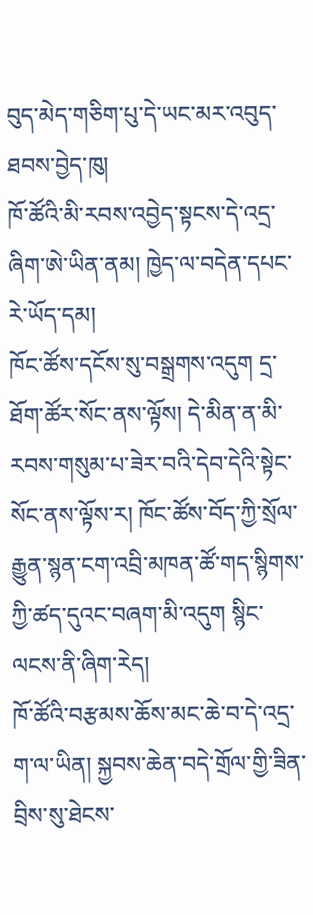བུད་མེད་གཅིག་པུ་དེ་ཡང་མར་འབུད་ཐབས་བྱེད་ཁུ།
ཁོ་ཚོའི་མི་རབས་འབྱེད་སྟངས་དེ་འདྲ་ཞིག་ཨེ་ཡིན་ནམ། ཁྱེད་ལ་བདེན་དཔང་རེ་ཡོད་དམ།
ཁོང་ཚོས་དངོས་སུ་བསྒྲགས་འདུག དྲ་ཐོག་ཚོར་སོང་ནས་ལྟོས། དེ་མིན་ན་མི་རབས་གསུམ་པ་ཟེར་བའི་དེབ་དེའི་སྟེང་སོང་ནས་ལྟོས་ར། ཁོང་ཚོས་བོད་ཀྱི་སྲོལ་རྒྱུན་སྙན་ངག་འབྲི་མཁན་ཚོ་གད་སྙིགས་ཀྱི་ཚད་དུའང་བཞག་མི་འདུག སྙིང་ལངས་ནི་ཞིག་རེད།
ཁོ་ཚོའི་བརྩམས་ཆོས་མང་ཆེ་བ་དེ་འདྲ་ག་ལ་ཡིན། སྐྱབས་ཆེན་བདེ་གྲོལ་གྱི་ཟིན་བྲིས་སུ་ཐེངས་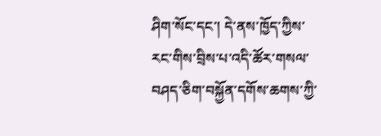ཤིག་སོང་དང་། དེ་ནས་ཁྱོད་ཀྱིས་རང་གིས་བྲིས་པ་འདི་ཚོར་གསལ་བཤད་ཅིག་བསྐྱོན་དགོས་ཆགས་ཀྱི་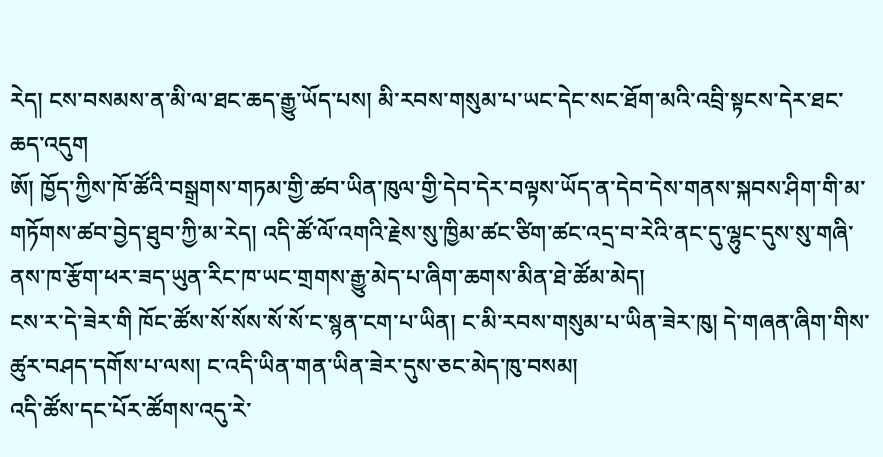རེད། ངས་བསམས་ན་མི་ལ་ཐང་ཆད་རྒྱུ་ཡོད་པས། མི་རབས་གསུམ་པ་ཡང་དེང་སང་ཐོག་མའི་འབྲི་སྟངས་དེར་ཐང་ཆད་འདུག
ཨོ། ཁྱོད་ཀྱིས་ཁོ་ཚོའི་བསྒྲགས་གཏམ་གྱི་ཚབ་ཡིན་ཁུལ་གྱི་དེབ་དེར་བལྟས་ཡོད་ན་དེབ་དེས་གནས་སྐབས་ཤིག་གི་མ་གཏོགས་ཚབ་བྱེད་ཐུབ་ཀྱི་མ་རེད། འདི་ཚོ་ལོ་འགའི་རྗེས་སུ་ཁྱིམ་ཚང་ཙིག་ཚང་འདྲ་བ་རེའི་ནང་དུ་ལྷུང་དུས་སུ་གཞི་ནས་ཁ་རྩོག་ཕར་ཟད་ཡུན་རིང་ཁ་ཡང་གྲགས་རྒྱུ་མེད་པ་ཞིག་ཆགས་མིན་ཐེ་ཚོམ་མེད།
ངས་ར་དེ་ཟེར་གི ཁོང་ཚོས་སོ་སོས་སོ་སོ་ང་སྙན་ངག་པ་ཡིན། ང་མི་རབས་གསུམ་པ་ཡིན་ཟེར་ཁུ། དེ་གཞན་ཞིག་གིས་ཚུར་བཤད་དགོས་པ་ལས། ང་འདི་ཡིན་གན་ཡིན་ཟེར་དུས་ཅང་མེད་ཁུ་བསམ།
འདི་ཚོས་དང་པོར་ཚོགས་འདུ་རེ་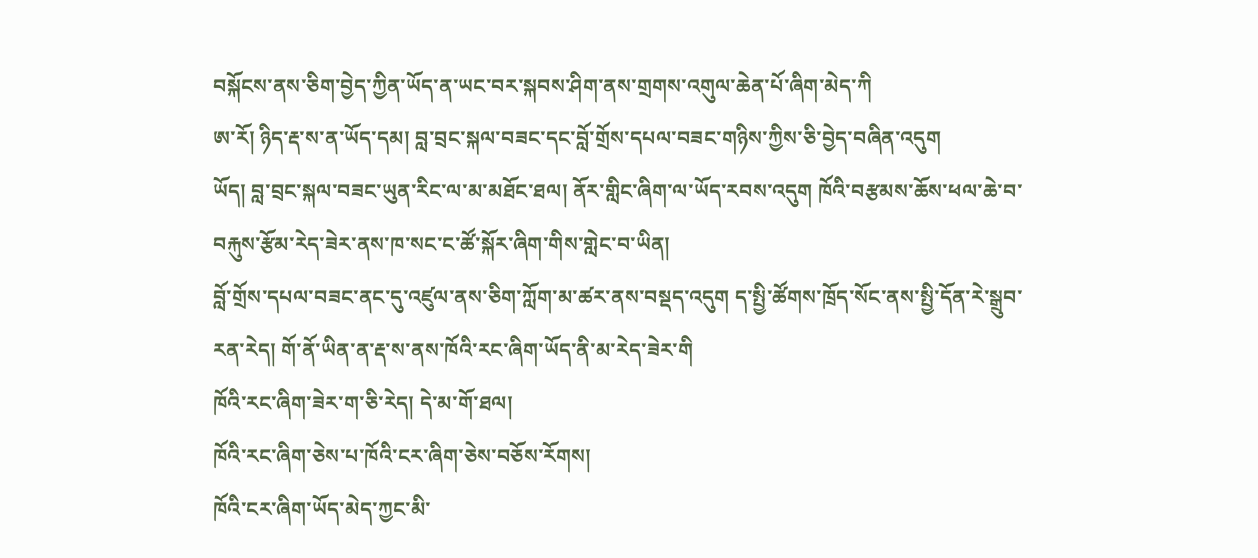བསྐོངས་ནས་ཅིག་བྱེད་ཀྱིན་ཡོད་ན་ཡང་བར་སྐབས་ཤིག་ནས་གྲགས་འགུལ་ཆེན་པོ་ཞིག་མེད་ཀི
ཨ་རོ། ཉིད་རྡ་ས་ན་ཡོད་དམ། བླ་བྲང་སྐལ་བཟང་དང་བློ་གྲོས་དཔལ་བཟང་གཉིས་ཀྱིས་ཅི་བྱེད་བཞིན་འདུག
ཡོད། བླ་བྲང་སྐལ་བཟང་ཡུན་རིང་ལ་མ་མཐོང་ཐལ། ནོར་གླིང་ཞིག་ལ་ཡོད་རབས་འདུག ཁོའི་བརྩམས་ཆོས་ཕལ་ཆེ་བ་བརྐུས་རྩོམ་རེད་ཟེར་ནས་ཁ་སང་ང་ཚོ་སྐོར་ཞིག་གིས་གླེང་བ་ཡིན།
བློ་གྲོས་དཔལ་བཟང་ནང་དུ་འཛུལ་ནས་ཅིག་ཀློག་མ་ཚར་ནས་བསྡད་འདུག ད་སྤྱི་ཚོགས་ཁྲོད་སོང་ནས་སྤྱི་དོན་རེ་སྒྲུབ་རན་རེད། གོ་ནོ་ཡིན་ན་རྡ་ས་ནས་ཁོའི་རང་ཞིག་ཡོད་ནི་མ་རེད་ཟེར་གི
ཁོའི་རང་ཞིག་ཟེར་ག་ཅི་རེད། དེ་མ་གོ་ཐལ།
ཁོའི་རང་ཞིག་ཅེས་པ་ཁོའི་ངར་ཞིག་ཅེས་བཅོས་རོགས།
ཁོའི་ངར་ཞིག་ཡོད་མེད་ཀྱང་མི་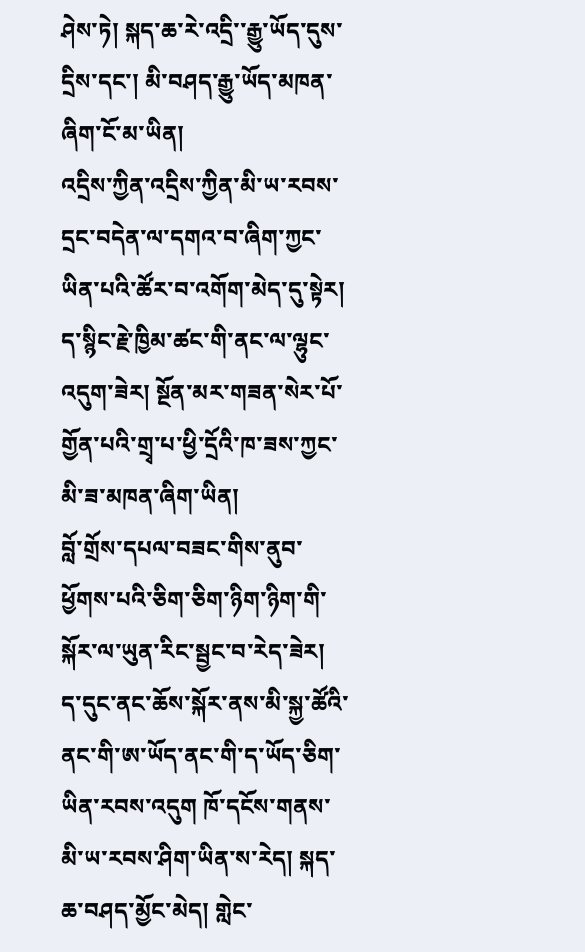ཤེས་ཏེ། སྐད་ཆ་རེ་འདྲི་་རྒྱུ་ཡོད་དུས་དྲིས་དང་། མི་བཤད་རྒྱུ་ཡོད་མཁན་ཞིག་ངོ་མ་ཡིན།
འདྲིས་ཀྱིན་འདྲིས་ཀྱིན་མི་ཡ་རབས་དྲང་བདེན་ལ་དགའ་བ་ཞིག་ཀྱང་ཡིན་པའི་ཚོར་བ་འགོག་མེད་དུ་སྟེར།
ད་སྙིང་རྗེ་ཁྱིམ་ཚང་གི་ནང་ལ་ལྷུང་འདུག་ཟེར། སྔོན་མར་གཟན་སེར་པོ་གྱོན་པའི་གྲྭ་པ་ཕྱི་དྲོའི་ཁ་ཟས་ཀྱང་མི་ཟ་མཁན་ཞིག་ཡིན།
བློ་གྲོས་དཔལ་བཟང་གིས་ནུབ་ཕྱོགས་པའི་ཅིག་ཅིག་ཉིག་ཉིག་གི་སྐོར་ལ་ཡུན་རིང་སྦྱང་བ་རེད་ཟེར། ད་དུང་ནང་ཆོས་སྐོར་ནས་མི་སྐྱ་ཚོའི་ནང་གི་ཨ་ཡོད་ནང་གི་ད་ཡོད་ཅིག་ཡིན་རབས་འདུག ཁོ་དངོས་གནས་མི་ཡ་རབས་ཤིག་ཡིན་ས་རེད། སྐད་ཆ་བཤད་མྱོང་མེད། གླེང་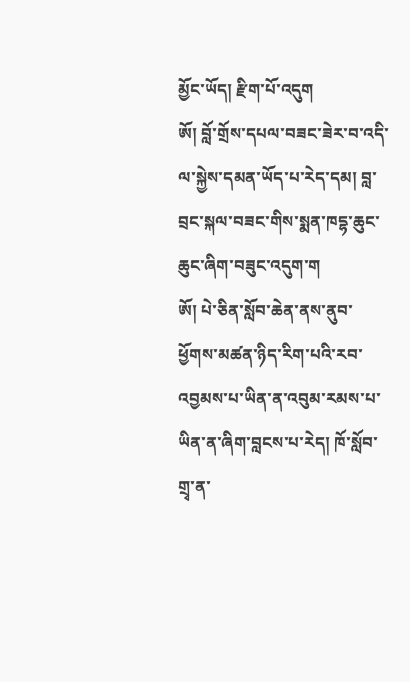མྱོང་ཡོད། རྫིག་པོ་འདུག
ཨོ། བློ་གྲོས་དཔལ་བཟང་ཟེར་བ་འདི་ལ་སྐྱེས་དམན་ཡོད་པ་རེད་དམ། བླ་བྲང་སྐལ་བཟང་གིས་སྨན་ཁདྷ་ཆུང་ཆུང་ཞིག་བཟུང་འདུག་ག
ཨོ། པེ་ཅིན་སློབ་ཆེན་ནས་ནུབ་ཕྱོགས་མཚན་ཉིད་རིག་པའི་རབ་འབྱམས་པ་ཡིན་ན་འབུམ་རམས་པ་ཡིན་ན་ཞིག་བླངས་པ་རེད། ཁོ་སློབ་གྲྭ་ན་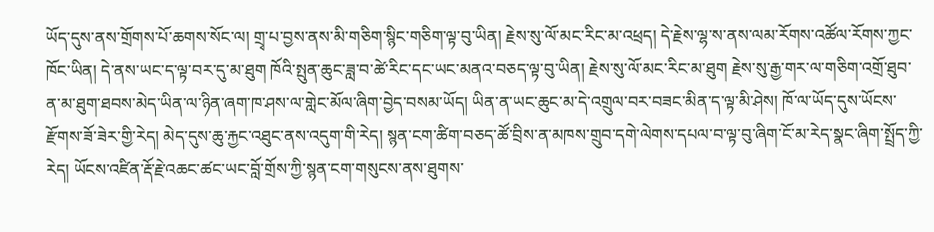ཡོད་དུས་ནས་གྲོགས་པོ་ཆགས་སོང་ལ། གྲྭ་པ་བྱས་ནས་མི་གཅིག་སྙིང་གཅིག་ལྟ་བུ་ཡིན། རྗེས་སུ་ལོ་མང་རིང་མ་འཕྲད། དེ་རྗེས་ལྷ་ས་ནས་ལམ་རོགས་འཚོལ་རོགས་ཀྱང་ཁོང་ཡིན། དེ་ནས་ཡང་ད་ལྟ་བར་དུ་མ་ཐུག ཁོའི་སྤུན་ཆུང་ཟླ་བ་ཚེ་རིང་དང་ཡང་མནའ་བཅད་ལྟ་བུ་ཡིན། རྗེས་སུ་ལོ་མང་རིང་མ་ཐུག རྗེས་སུ་རྒྱ་གར་ལ་གཅིག་འགྲོ་ཐུབ་ན་མ་ཐུག་ཐབས་མེད་ཡིན་ལ་ཉིན་ཞག་ཁ་ཤས་ལ་གླེང་མོལ་ཞིག་བྱེད་བསམ་ཡོད། ཡིན་ན་ཡང་ཆུང་མ་དེ་འགྲུལ་བར་བཟང་མིན་ད་ལྟ་མི་ཤེས། ཁོ་ལ་ཡོད་དུས་ཡོངས་རྫོགས་ཟོ་ཟེར་གྱི་རེད། མེད་དུས་ཆུ་རྐྱང་འཐུང་ནས་འདུག་གི་རེད། སྙན་ངག་ཚིག་བཅད་ཚོ་བྲིས་ན་མཁས་གྲུབ་དགེ་ལེགས་དཔལ་བ་ལྟ་བུ་ཞིག་ངོ་མ་རེད་སྣང་ཞིག་སྤྲོད་ཀྱི་རེད། ཡོངས་འཛིན་རྡོ་རྗེ་འཆང་ཚང་ཡང་བློ་གྲོས་ཀྱི་སྙན་ངག་གསུངས་ནས་ཐུགས་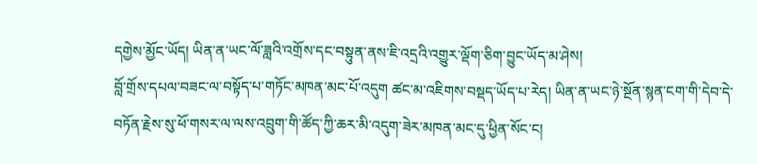དགྱེས་མྱོང་ཡོད། ཡིན་ན་ཡང་ལོ་ཟླའི་འགྲོས་དང་བསྟུན་ནས་ཇི་འདྲའི་འགྱུར་ལྡོག་ཅིག་བྱུང་ཡོད་མ་ཤེས།
བློ་གྲོས་དཔལ་བཟང་ལ་བསྟོད་པ་གཏོང་མཁན་མང་པོ་འདུག ཚང་མ་འཇིགས་བསྡད་ཡོད་པ་རེད། ཡིན་ན་ཡང་ཉེ་སྔོན་སྙན་ངག་གི་དེབ་དེ་བཏོན་རྗེས་སུ་ཕོ་གསར་ལ་ལས་འབྲུག་གི་ཚོད་ཀྱི་ཆར་མི་འདུག་ཟེར་མཁན་མང་དུ་ཕྱིན་སོང་ང།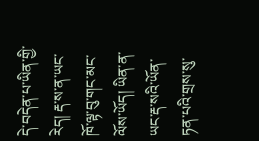དེ་བདེན་པ་ཡིན་གྱི་རེད། རྡ་ས་ན་ཡང་ཁོ་ལྟ་བུ་གང་མང་ལོས་ཡོད། ཡིན་ན་ཡང་རྡ་སའི་ཡོན་ཏན་པའི་གྲས་སུ་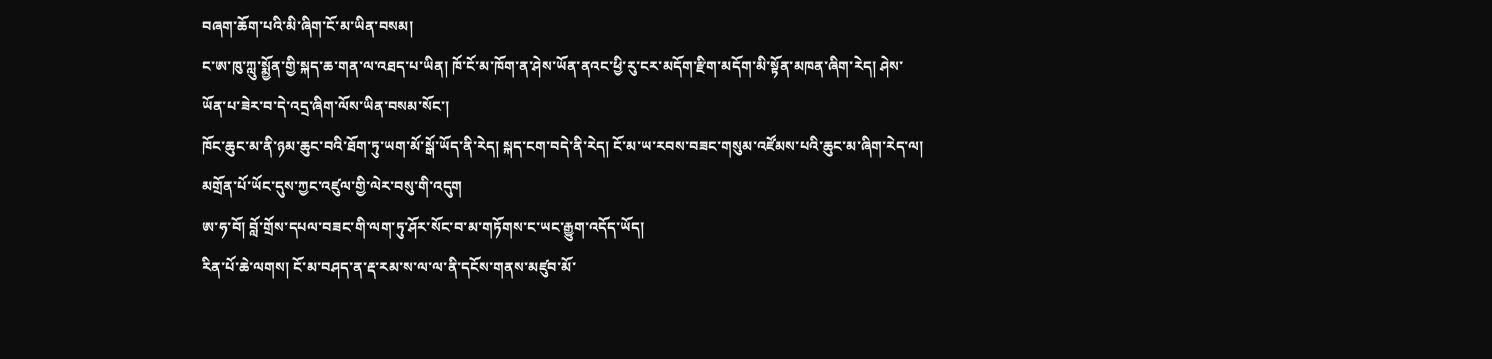བཞག་ཆོག་པའི་མི་ཞིག་ངོ་མ་ཡིན་བསམ།
ང་ཨ་ཁུ་ཀླུ་སྨྱོན་གྱི་སྐད་ཆ་གན་ལ་འཐད་པ་ཡིན། ཁོ་ངོ་མ་ཁོག་ན་ཤེས་ཡོན་ནའང་ཕྱི་རུ་ངར་མདོག་རྫིག་མདོག་མི་སྟོན་མཁན་ཞིག་རེད། ཤེས་ཡོན་པ་ཟེར་བ་དེ་འདྲ་ཞིག་ལོས་ཡིན་བསམ་སོང་།
ཁོང་ཆུང་མ་ནི་ཉམ་ཆུང་བའི་ཐོག་ཏུ་ཡག་མོ་སྒོ་ཡོད་ནི་རེད། སྐད་ངག་བདེ་ནི་རེད། ངོ་མ་ཡ་རབས་བཟང་གསུམ་འཛོམས་པའི་ཆུང་མ་ཞིག་རེད་ལ། མགྲོན་པོ་ཡོང་དུས་ཀྱང་འཛུལ་གྱི་ལེར་བསུ་གི་འདུག
ཨ་ཧ་བོ། བློ་གྲོས་དཔལ་བཟང་གི་ལག་ཏུ་ཤོར་སོང་བ་མ་གཏོགས་ང་ཡང་རྒྱུག་འདོད་ཡོད།
རིན་པོ་ཆེ་ལགས། ངོ་མ་བཤད་ན་རྡ་རམ་ས་ལ་ལ་ནི་དངོས་གནས་མཛུབ་མོ་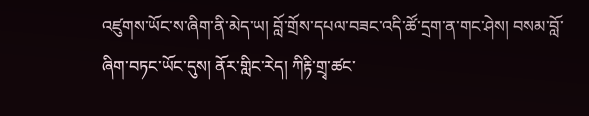འཛུགས་ཡོང་ས་ཞིག་ནི་མེད་ཡ། བློ་གྲོས་དཔལ་བཟང་འདི་ཚོ་དྲག་ན་གང་ཤེས། བསམ་བློ་ཞིག་བཏང་ཡོང་དུས། ནོར་གླིང་རེད། ཀིརྟི་གྲྭ་ཚང་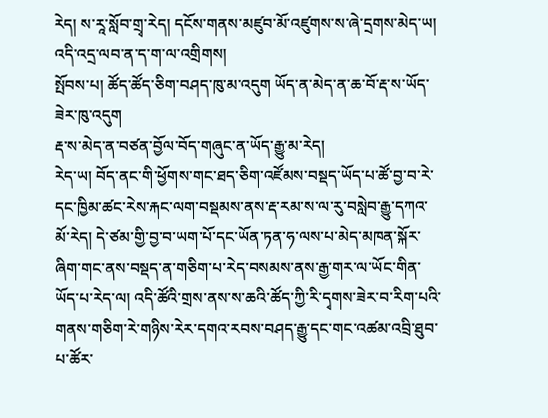རེད། ས་རཱ་སློབ་གྲྭ་རེད། དངོས་གནས་མཛུབ་མོ་འཛུགས་ས་ཞེ་དྲགས་མེད་ཡ། འདི་འདྲ་ལབ་ན་ད་ག་ལ་འགྲིགས།
སྤོབས་པ། ཚོད་ཚོད་ཅིག་བཤད་ཁུ་མ་འདུག ཡོད་ན་མེད་ན་ཆ་བོ་རྡ་ས་ཡོད་ཟེར་ཁུ་འདུག
རྡ་ས་མེད་ན་བཙན་བྱོལ་བོད་གཞུང་ན་ཡོད་རྒྱུ་མ་རེད།
རེད་ཡ། བོད་ནང་གི་ཕྱོགས་གང་ཐད་ཅིག་འཛོམས་བསྡད་ཡོད་པ་ཚོ་བྱ་བ་རེ་དང་ཁྱིམ་ཚང་རེས་རྐང་ལག་བསྡམས་ནས་རྡ་རམ་ས་ལ་རུ་བསླེབ་རྒྱུ་དཀའ་མོ་རེད། དེ་ཙམ་གྱི་བྱ་བ་ཡག་པོ་དང་ཡོན་ཏན་ཧ་ལས་པ་མེད་མཁན་སྐོར་ཞིག་གང་ནས་བསྡད་ན་གཅིག་པ་རེད་བསམས་ནས་རྒྱ་གར་ལ་ཡོང་གིན་ཡོད་པ་རེད་ལ། འདི་ཚོའི་གྲས་ནས་ས་ཆའི་ཚོད་ཀྱི་རི་དྭགས་ཟེར་བ་རིག་པའི་གནས་གཅིག་རེ་གཉིས་རེར་དགའ་རབས་བཤད་རྒྱུ་དང་གང་འཚམ་འབྲི་ཐུབ་པ་ཚོར་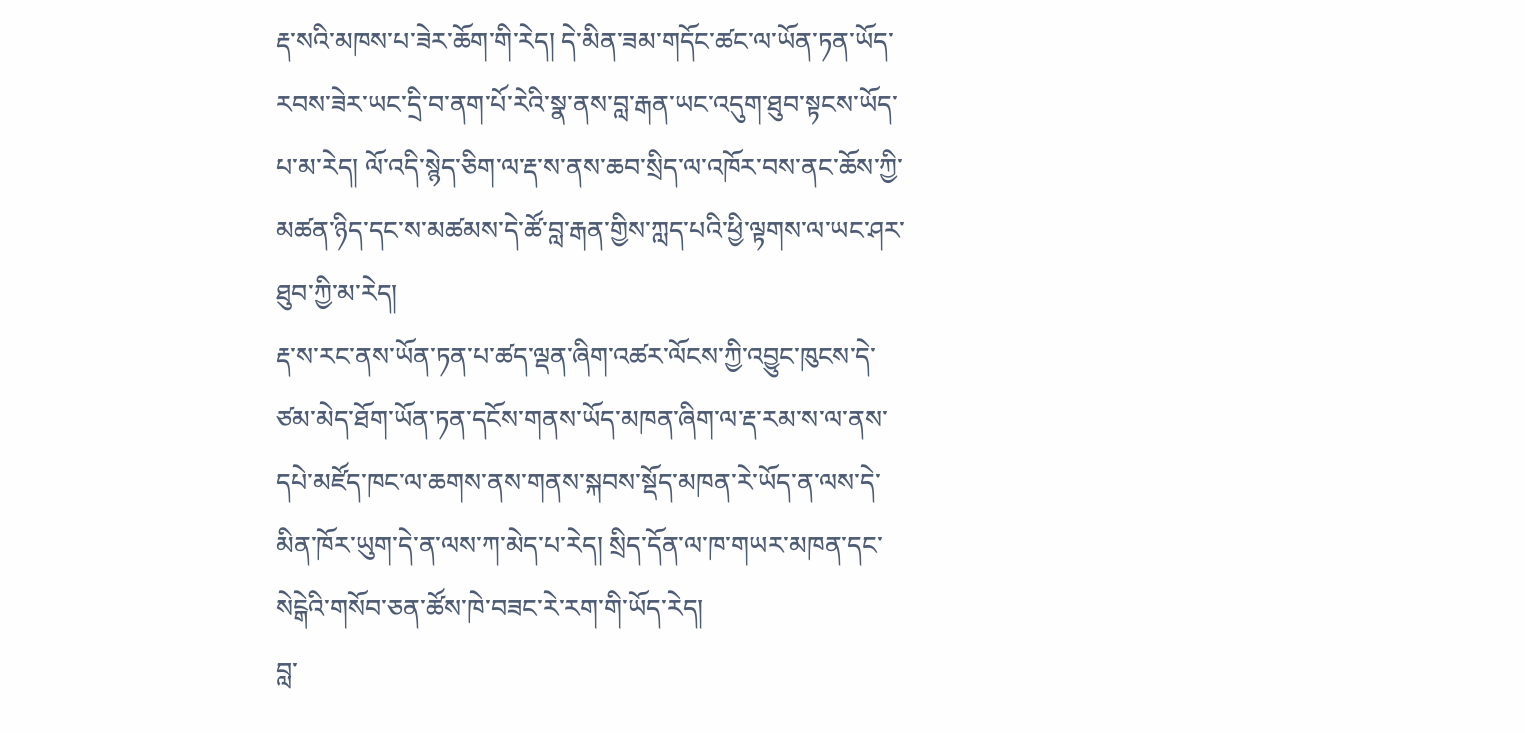རྡ་སའི་མཁས་པ་ཟེར་ཆོག་གི་རེད། དེ་མིན་ཟམ་གདོང་ཚང་ལ་ཡོན་ཏན་ཡོད་རབས་ཟེར་ཡང་དྲི་བ་ནག་པོ་རེའི་སྣ་ནས་བླ་རྒན་ཡང་འདུག་ཐུབ་སྟངས་ཡོད་པ་མ་རེད། ལོ་འདི་སྙེད་ཅིག་ལ་རྡ་ས་ནས་ཆབ་སྲིད་ལ་འཁོར་བས་ནང་ཆོས་ཀྱི་མཚན་ཉིད་དང་ས་མཚམས་དེ་ཚོ་བླ་རྒན་གྱིས་ཀླད་པའི་ཕྱི་ལྟགས་ལ་ཡང་ཤར་ཐུབ་ཀྱི་མ་རེད།
རྡ་ས་རང་ནས་ཡོན་ཏན་པ་ཚད་ལྡན་ཞིག་འཚར་ལོངས་ཀྱི་འབྱུང་ཁུངས་དེ་ཙམ་མེད་ཐོག་ཡོན་ཏན་དངོས་གནས་ཡོད་མཁན་ཞིག་ལ་རྡ་རམ་ས་ལ་ནས་དཔེ་མཛོད་ཁང་ལ་ཆགས་ནས་གནས་སྐབས་སྡོད་མཁན་རེ་ཡོད་ན་ལས་དེ་མིན་ཁོར་ཡུག་དེ་ན་ལས་ཀ་མེད་པ་རེད། སྲིད་དོན་ལ་ཁ་གཡར་མཁན་དང་སེངྒེའི་གསོབ་ཅན་ཚོས་ཁེ་བཟང་རེ་རག་གི་ཡོད་རེད།
བླ་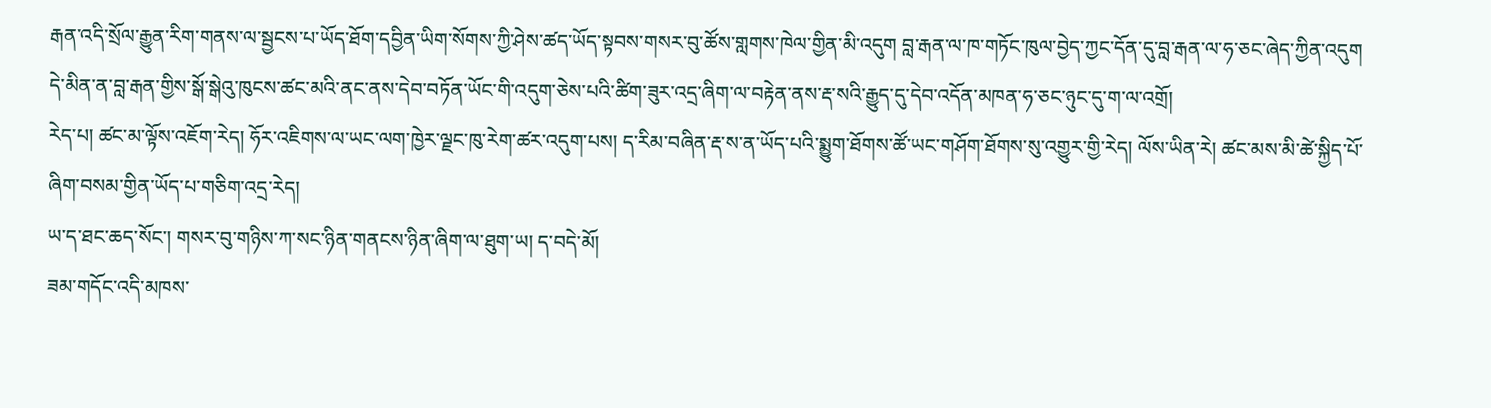རྒན་འདི་སྲོལ་རྒྱུན་རིག་གནས་ལ་སྦྱངས་པ་ཡོད་ཐོག་དབྱིན་ཡིག་སོགས་ཀྱི་ཤེས་ཚད་ཡོད་སྟབས་གསར་བུ་ཚོས་གླགས་ཁེལ་གྱིན་མི་འདུག བླ་རྒན་ལ་ཁ་གཏོང་ཁུལ་བྱེད་ཀྱང་དོན་དུ་བླ་རྒན་ལ་ཧ་ཅང་ཞེད་ཀྱིན་འདུག དེ་མིན་ན་བླ་རྒན་གྱིས་སྒོ་སྒེའུ་ཁུངས་ཚང་མའི་ནང་ནས་དེབ་བཏོན་ཡོང་གི་འདུག་ཅེས་པའི་ཚིག་ཟུར་འདྲ་ཞིག་ལ་བརྟེན་ནས་རྡ་སའི་རྒྱུད་དུ་དེབ་འདོན་མཁན་ཧ་ཅང་ཉུང་དུ་ག་ལ་འགྲོ།
རེད་པ། ཚང་མ་ལྟོས་འཇོག་རེད། ཧོར་འཇིགས་ལ་ཡང་ལག་ཁྱེར་ལྗང་ཁུ་རེག་ཚར་འདུག་པས། ད་རིམ་བཞིན་རྡ་ས་ན་ཡོད་པའི་སྨྱུག་ཐོགས་ཚོ་ཡང་གཤོག་ཐོགས་སུ་འགྱུར་གྱི་རེད། ལོས་ཡིན་རེ། ཚང་མས་མི་ཚེ་སྐྱིད་པོ་ཞིག་བསམ་གྱིན་ཡོད་པ་གཅིག་འདྲ་རེད།
ཡ་ད་ཐང་ཆད་སོང་། གསར་བུ་གཉིས་ཀ་སང་ཉིན་གནངས་ཉིན་ཞིག་ལ་ཐུག་ཡ། ད་བདེ་མོ།
ཟམ་གདོང་འདི་མཁས་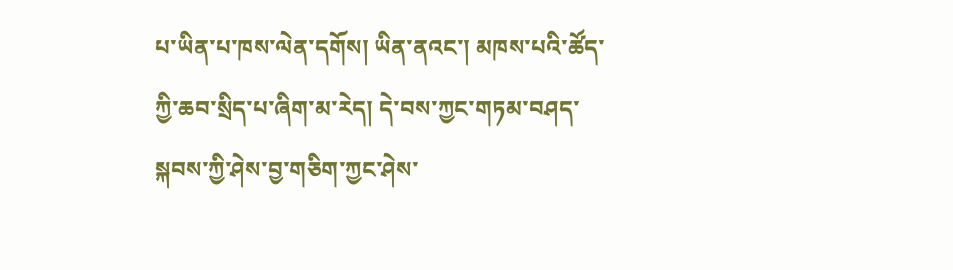པ་ཡིན་པ་ཁས་ལེན་དགོས། ཡིན་ནའང་། མཁས་པའི་ཚོད་ཀྱི་ཆབ་སྲིད་པ་ཞིག་མ་རེད། དེ་བས་ཀྱང་གཏམ་བཤད་སྐབས་ཀྱི་ཤེས་བྱ་གཅིག་ཀྱང་ཤེས་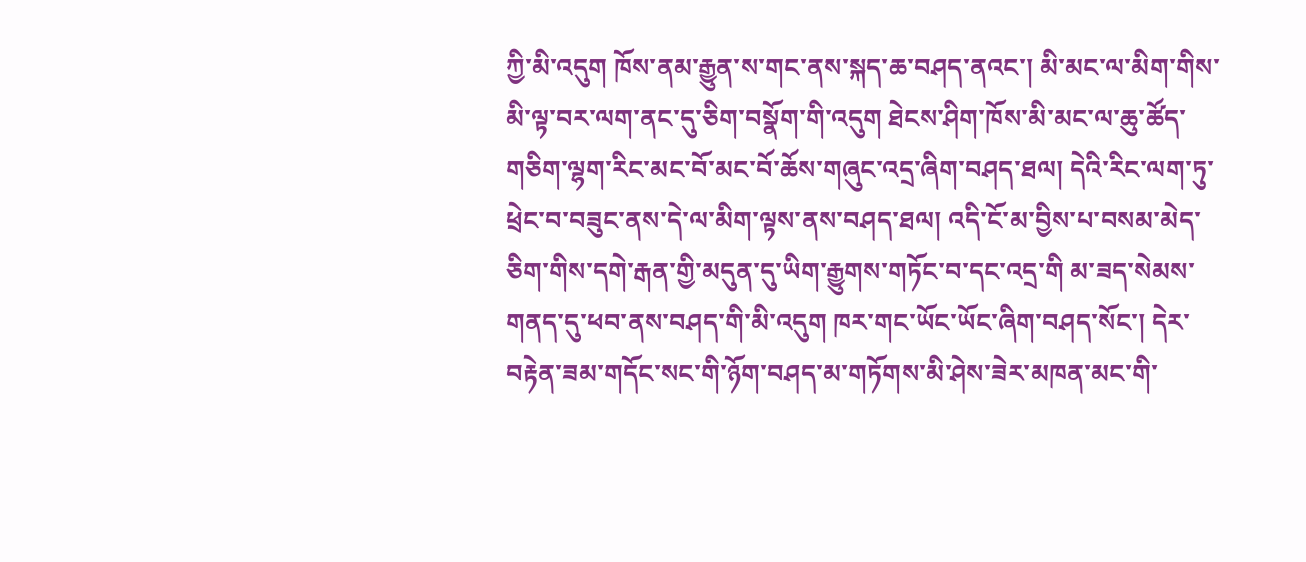ཀྱི་མི་འདུག ཁོས་ནམ་རྒྱུན་ས་གང་ནས་སྐད་ཆ་བཤད་ནའང་། མི་མང་ལ་མིག་གིས་མི་ལྟ་བར་ལག་ནང་དུ་ཅིག་བསྣོག་གི་འདུག ཐེངས་ཤིག་ཁོས་མི་མང་ལ་ཆུ་ཚོད་གཅིག་ལྷག་རིང་མང་བོ་མང་བོ་ཆོས་གཞུང་འདྲ་ཞིག་བཤད་ཐལ། དེའི་རིང་ལག་ཏུ་ཕྲེང་བ་བཟུང་ནས་དེ་ལ་མིག་ལྟས་ནས་བཤད་ཐལ། འདི་ངོ་མ་བྱིས་པ་བསམ་མེད་ཅིག་གིས་དགེ་རྒན་གྱི་མདུན་དུ་ཡིག་རྒྱུགས་གཏོང་བ་དང་འདྲ་གི མ་ཟད་སེམས་གནད་དུ་ཕབ་ནས་བཤད་གི་མི་འདུག ཁར་གང་ཡོང་ཡོང་ཞིག་བཤད་སོང་། དེར་བརྟེན་ཟམ་གདོང་སང་གི་ཉོག་བཤད་མ་གཏོགས་མི་ཤེས་ཟེར་མཁན་མང་གི་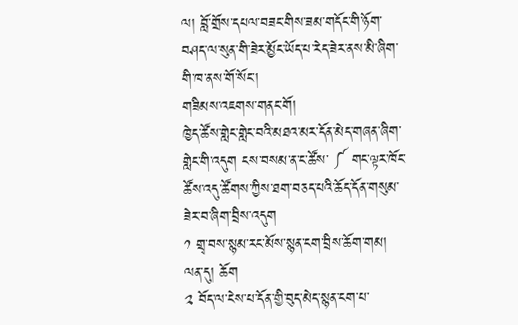ལ། བློ་གྲོས་དཔལ་བཟང་གིས་ཟམ་གདོང་གི་ཉོག་བཤད་ལ་སུན་གི་ཟེར་མྱོང་ཡོད་པ་རེད་ཟེར་ནས་མི་ཞིག་གི་ཁ་ནས་གོ་སོང་།
གཟིམས་འཇགས་གནང་གོ།
ཁྱེད་ཚོས་གླེང་གླེང་བའི་མཐའ་མར་དོན་མེད་གཞན་ཞིག་གླེང་གི་འདུག ངས་བསམ་ན་ང་ཚོས་ ༼ གང་ལྟར་ཁོང་ཚོས་འདུ་ཚོགས་ཀྱིས་ཐག་བཅད་པའི་ཆོད་དོན་གསུམ་ཟེར་བ་ཞིག་བྲིས་འདུག
༡ གྲྭ་བས་སྙམ་རང་མོས་སྙན་ངག་བྲིས་ཆོག་གམ། ལན་དུ། ཆོག
༢ བོད་ལ་ངེས་པ་དོན་གྱི་བུད་མེད་སྙན་ངག་པ་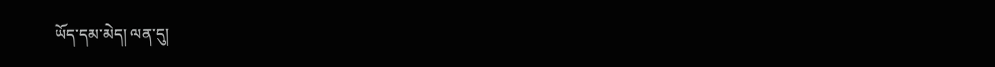ཡོད་དམ་མེད། ལན་དུ།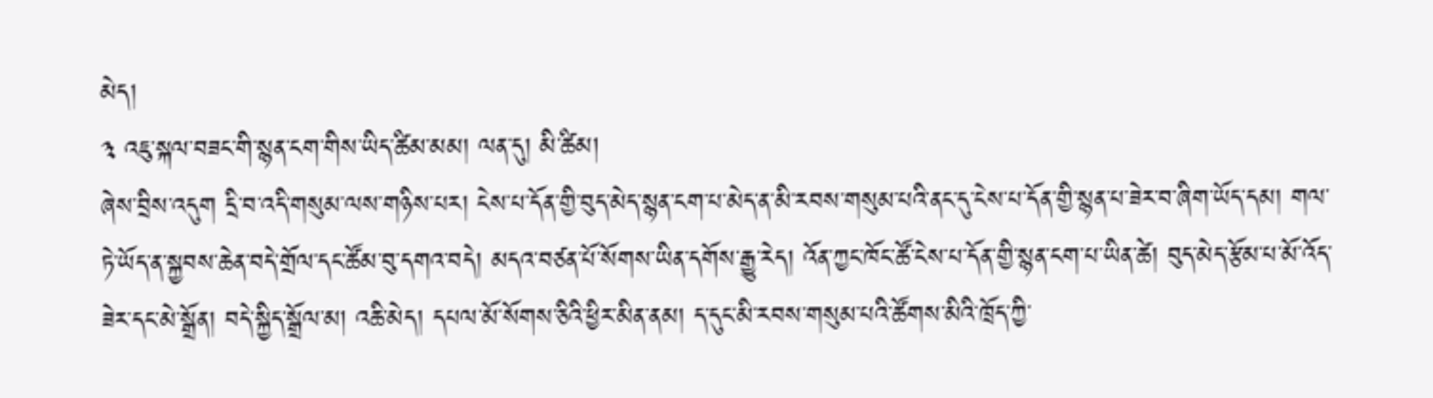མེད།
༣ འཇུ་སྐལ་བཟང་གི་སྙན་ངག་གིས་ཡིད་ཚིམ་མམ། ལན་དུ། མི་ཚིམ།
ཞེས་བྲིས་འདུག དྲི་བ་འདི་གསུམ་ལས་གཉིས་པར། ངེས་པ་དོན་གྱི་བུད་མེད་སྙན་ངག་པ་མེད་ན་མི་རབས་གསུམ་པའི་ནང་དུ་ངེས་པ་དོན་གྱི་སྙན་པ་ཟེར་བ་ཞིག་ཡོད་དམ། གལ་ཏེ་ཡོད་ན་སྐྱབས་ཆེན་བདེ་གྲོལ་དང་ཚོམ་བུ་དགའ་བདེ། མདའ་བཙན་པོ་སོགས་ཡིན་དགོས་རྒྱུ་རེད། འོན་ཀྱང་ཁོང་ཚོ་ངེས་པ་དོན་གྱི་སྙན་ངག་པ་ཡིན་ཚེ། བུད་མེད་རྩོམ་པ་མོ་འོད་ཟེར་དང་མེ་སྒྲོན། བདེ་སྐྱིད་སྒྲོལ་མ། འཆི་མེད། དཔལ་མོ་སོགས་ཅིའི་ཕྱིར་མིན་ནམ། ད་དུང་མི་རབས་གསུམ་པའི་ཚོགས་མིའི་ཁྲོད་ཀྱི་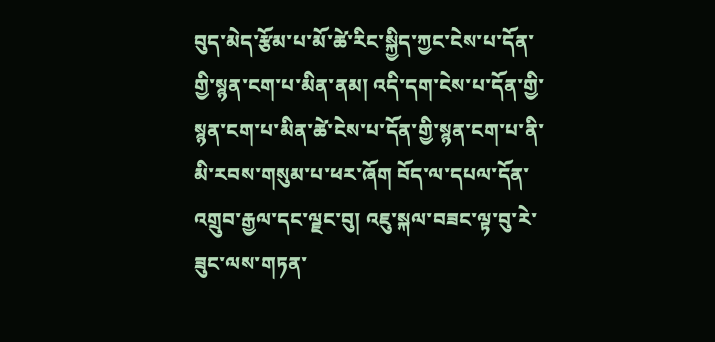བུད་མེད་རྩོམ་པ་མོ་ཚེ་རིང་སྐྱིད་ཀྱང་ངེས་པ་དོན་གྱི་སྙན་ངག་པ་མིན་ནམ། འདི་དག་ངེས་པ་དོན་གྱི་སྙན་ངག་པ་མིན་ཚེ་ངེས་པ་དོན་གྱི་སྙན་ངག་པ་ནི་མི་རབས་གསུམ་པ་ཕར་ཞོག བོད་ལ་དཔལ་དོན་འགྲུབ་རྒྱལ་དང་ལྗང་བུ། འཇུ་སྐལ་བཟང་ལྟ་བུ་རེ་ཟུང་ལས་གཏན་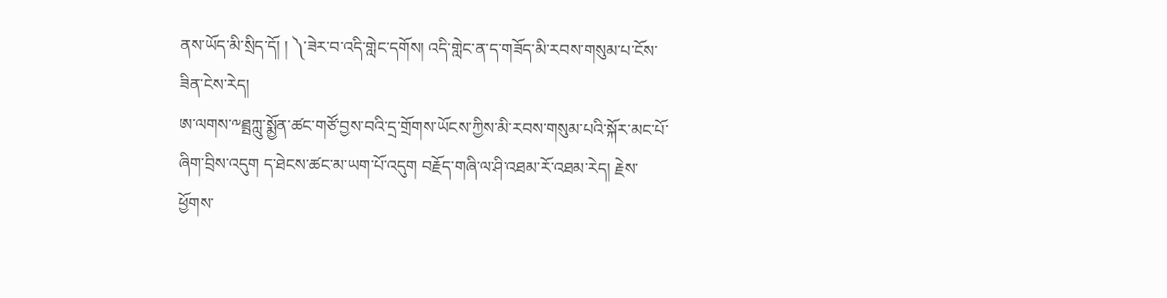ནས་ཡོད་མི་སྲིད་དོ། ། ༽་ཟེར་བ་འདི་གླེང་དགོས། འདི་གླེང་ན་ད་གཟོད་མི་རབས་གསུམ་པ་ངོས་ཟིན་ངེས་རེད།
ཨ་ལགས་༸ཐྲྤཀླུ་སྨྱོན་ཚང་གཙོ་བྱས་བའི་དྲ་གྲོགས་ཡོངས་ཀྱིས་མི་རབས་གསུམ་པའི་སྐོར་མང་པོ་ཞིག་བྲིས་འདུག ད་ཐེངས་ཚང་མ་ཡག་པོ་འདུག བརྗོད་གཞི་ལ་ཤི་འཐམ་རོ་འཐམ་རེད། རྗེས་ཕྱོགས་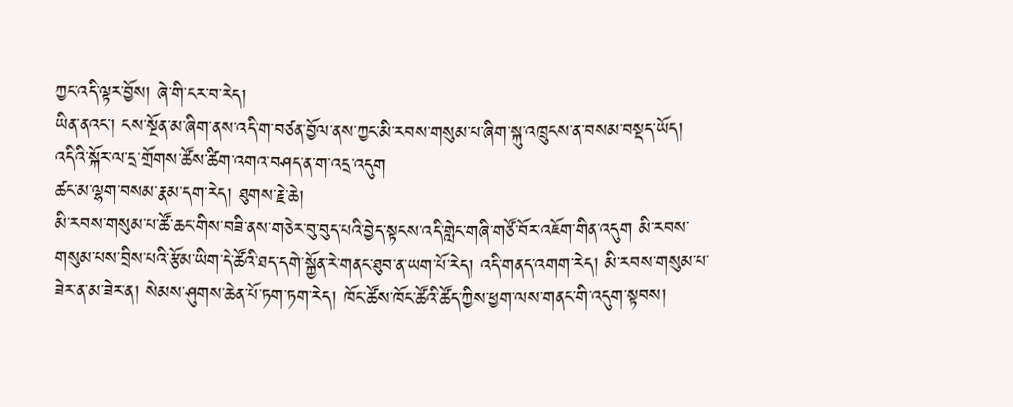ཀྱང་འདི་ལྟར་བྱོས། ཞེ་གི་ངར་བ་རེད།
ཡིན་ནའང་། ངས་སྔོན་མ་ཞིག་ནས་འདི་ག་བཙན་བྱོལ་ནས་ཀྱང་མི་རབས་གསུམ་པ་ཞིག་སྐུ་འཁྲུངས་ན་བསམ་བསྡད་ཡོད། འདིའི་སྐོར་ལ་དྲ་གྲོགས་ཚོས་ཚིག་འགའ་བཤད་ན་ག་འདྲ་འདུག
ཚང་མ་ལྷག་བསམ་རྣམ་དག་རེད། ཐུགས་རྗེ་ཆེ།
མི་རབས་གསུམ་པ་ཚོ་ཆང་གིས་བཟི་ནས་གཅེར་བུ་བུད་པའི་བྱེད་སྟངས་འདི་གླེང་གཞི་གཙོ་བོར་འཇོག་གིན་འདུག མི་རབས་གསུམ་པས་བྲིས་པའི་རྩོམ་ཡིག་དེ་ཚོའི་ཐད་དགེ་སྐྱོན་རེ་གནང་ཐུབ་ན་ཡག་པོ་རེད། འདི་གནད་འགག་རེད། མི་རབས་གསུམ་པ་ཟེར་ན་མ་ཟེར་ན། སེམས་ཤུགས་ཆེན་པོ་ཏག་ཏག་རེད། ཁོང་ཚོས་ཁོང་ཚོའི་ཚོད་ཀྱིས་ཕྱག་ལས་གནང་གི་འདུག་སྟབས།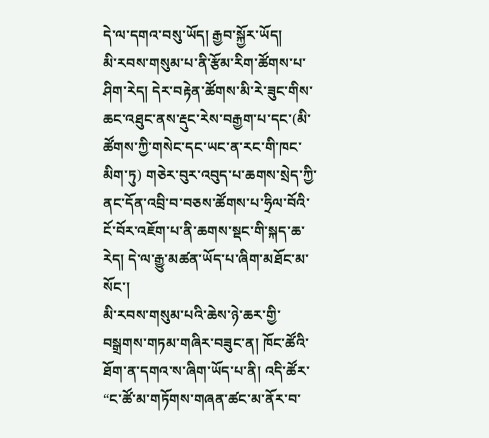དེ་ལ་དགའ་བསུ་ཡོད། རྒྱབ་སྐྱོར་ཡོད།
མི་རབས་གསུམ་པ་ནི་རྩོམ་རིག་ཚོགས་པ་ཤིག་རེད། དེར་བརྟེན་ཚོགས་མི་རེ་ཟུང་གིས་ཆང་འཐུང་ནས་རྡུང་རེས་བརྒྱག་པ་དང་(མི་ཚོགས་ཀྱི་གསེང་དང་ཡང་ན་རང་གི་ཁང་མིག་ཏུ) གཅེར་བུར་འབུད་པ་ཆགས་སྲེད་ཀྱི་ནང་དོན་འབྲི་བ་བཅས་ཚོགས་པ་ཧྲིལ་བོའི་ངོ་བོར་འཇོག་པ་ནི་ཆགས་སྡང་གི་སྐད་ཆ་རེད། དེ་ལ་རྒྱུ་མཚན་ཡོད་པ་ཞིག་མཐོང་མ་སོང་།
མི་རབས་གསུམ་པའི་ཆེས་ཉེ་ཆར་གྱི་བསྒྲགས་གཏམ་གཞིར་བཟུང་ན། ཁོང་ཚོའི་ཐོག་ན་དགའ་ས་ཞིག་ཡོད་པ་ནི། འདི་ཚོར་ “ང་ཚོ་མ་གཏོགས་གཞན་ཚང་མ་ནོར་བ་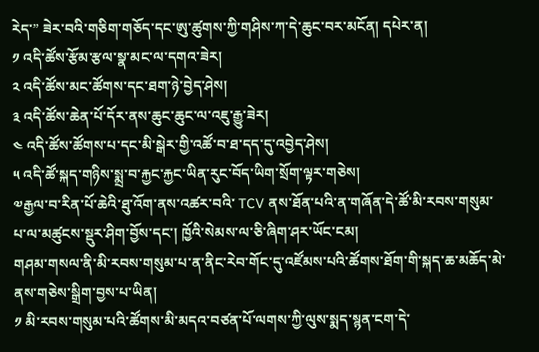རེད་” ཟེར་བའི་གཅིག་གཅོད་དང་ཨུ་ཚུགས་ཀྱི་གཤིས་ཀ་དེ་ཆུང་བར་མངོན། དཔེར་ན།
༡ འདི་ཚོས་རྩོམ་རྩལ་སྣ་མང་ལ་དགའ་ཟེར།
༢ འདི་ཚོས་མང་ཚོགས་དང་ཐག་ཉེ་བྱེད་ཤེས།
༣ འདི་ཚོས་ཆེན་པོ་དོར་ནས་ཆུང་ཆུང་ལ་འཇུ་རྒྱུ་ཟེར།
༤ འདི་ཚོས་ཚོགས་པ་དང་མི་སྒེར་གྱི་འཚོ་བ་ཐ་དད་དུ་འབྱེད་ཤེས།
༥ འདི་ཚོ་སྐད་གཉིས་སྨྲ་བ་རྐྱང་རྐྱང་ཡིན་རུང་བོད་ཡིག་སྲོག་ལྟར་གཅེས།
༧རྒྱལ་བ་རིན་པོ་ཆེའི་ཐུ་འོག་ནས་འཚར་བའི་ TCV ནས་ཐོན་པའི་ན་གཞོན་དེ་ཚོ་མི་རབས་གསུམ་པ་ལ་མཚུངས་སྡུར་ཤིག་བྱོས་དང་། ཁྱོའི་སེམས་ལ་ཅི་ཞིག་ཤར་ཡོང་ངམ།
གཤམ་གསལ་ནི་མི་རབས་གསུམ་པ་ན་ནིང་རེབ་གོང་དུ་འཛོམས་པའི་ཚོགས་ཐོག་གི་སྐད་ཆ་མཆོད་མེ་ནས་གཅེས་སྒྲིག་བྱས་པ་ཡིན།
༡ མི་རབས་གསུམ་པའི་ཚོགས་མི་མདའ་བཙན་པོ་ལགས་ཀྱི་ལུས་སྨད་སྙན་ངག་དེ་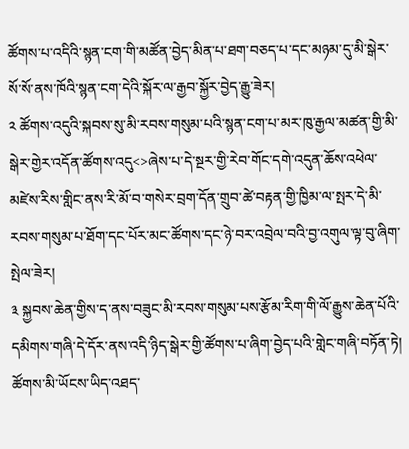ཚོགས་པ་འདིའི་སྙན་ངག་གི་མཚོན་བྱེད་མིན་པ་ཐག་བཅད་པ་དང་མཉམ་དུ་མི་སྒེར་སོ་སོ་ནས་ཁོའི་སྙན་ངག་དེའི་སྐོར་ལ་རྒྱབ་སྐྱོར་བྱེད་རྒྱུ་ཟེར།
༢ ཚོགས་འདུའི་སྐབས་སུ་མི་རབས་གསུམ་པའི་སྙན་ངག་པ་མར་ཁུ་རྒྱལ་མཚན་གྱི་མི་སྒེར་གྱེར་འདོན་ཚོགས་འདུ<>ཞེས་པ་དེ་སྔར་གྱི་རེབ་གོང་དགེ་འདུན་ཆོས་འཕེལ་མཛེས་རིས་གླིང་ནས་རི་མོ་བ་གསེར་བྲག་དོན་གྲུབ་ཚེ་བརྟན་གྱི་ཁྱིམ་ལ་སྤར་དེ་མི་རབས་གསུམ་པ་ཐོག་དང་པོར་མང་ཚོགས་དང་ཉེ་བར་འབྲེལ་བའི་བྱ་འགུལ་ལྟ་བུ་ཞིག་སྤེལ་ཟེར།
༣ སྐྱབས་ཆེན་གྱིས་ད་ནས་བཟུང་མི་རབས་གསུམ་པས་རྩོམ་རིག་གི་ལོ་རྒྱུས་ཆེན་པོའི་དམིགས་གཞི་དེ་དོར་ནས་འདི་ཉིད་སྒེར་གྱི་ཚོགས་པ་ཞིག་བྱེད་པའི་གླེང་གཞི་བཏོན་ཏེ། ཚོགས་མི་ཡོངས་ཡིད་འཐད་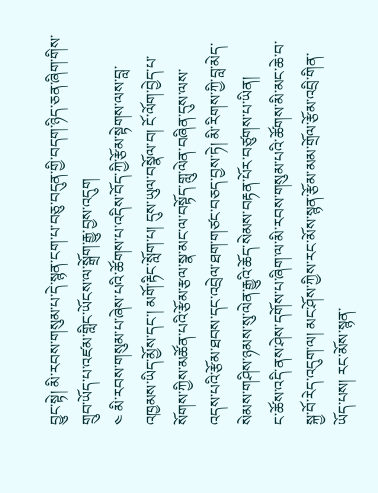བྱུང་སྟེ། མི་རབས་གསུམ་པ་དེ་སྙན་ངག་པ་བཅུ་བདུན་གྱི་བདག་ཉིད་ཅན་ཞིག་གིས་གྲུབ་ཡོད་པ་འཛམ་གླིང་ཡོངས་ལ་སྒྲོག་རྒྱུ་བྱས་འདུག
༤ མི་རབས་གསུམ་པ་ཞེས་པའི་ཚོགས་པ་འདིས་བོད་ཀྱི་རྩོམ་སྟེགས་ལས་བླ་འཁྱམས་ཡིད་མྱོས་དང་། མགོ་རྟིང་སློག་པ། དུས་ཡུལ་བསྣོལ་བ། ངོ་ལོག་བྱེད་པ་སོགས་ཀྱིས་མཚོན་པའི་རྩོམ་རྩལ་སྣ་མང་ལ་བསྟོད་གླུ་ལེན་བཞིན་དུས་ལས་འདས་པའི་རྩོམ་ཐབས་དང་འབྲེལ་ཐག་གཙང་བཅད་བྱས་ཏེ། མི་རིགས་ཀྱི་བླ་མེད་སེམས་གཤིས་ཉམས་སུ་ལེན་རྒྱུའི་ཆོད་སེམས་བརྟན་པོར་བཙུགས་པ་ཡིན།
ང་ཚོས་འདི་ནས་ཤེས་དགོས་པ་ཞིག་ལ་མི་རབས་གསུམ་པའི་ཚོགས་མི་མང་ཆེ་བ་སྐྱ་བོ་རེད་འདུག་ལ། མང་ཤོས་ཀྱིས་རང་མོས་སྙན་རྩོམ་མམ་གྲོལ་རྩོམ་འབྲི་གིན་ཡོད་པས། རང་མོས་སྙན་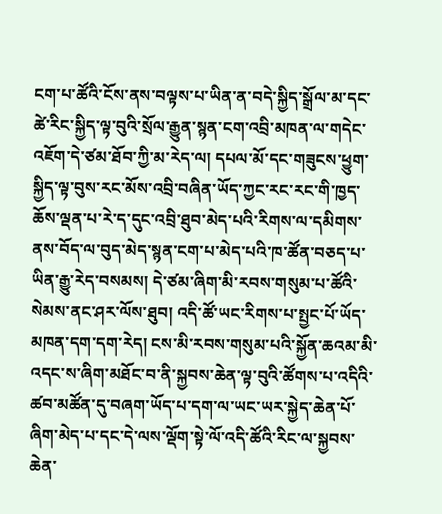ངག་པ་ཚོའི་ངོས་ནས་བལྟས་པ་ཡིན་ན་བདེ་སྐྱིད་སྒྲོལ་མ་དང་ཚེ་རིང་སྐྱིད་ལྟ་བུའི་སྲོལ་རྒྱུན་སྙན་ངག་འབྲི་མཁན་ལ་གདེང་འཇོག་དེ་ཙམ་ཐོབ་ཀྱི་མ་རེད་ལ། དཔལ་མོ་དང་གཟུངས་ཕྱུག་སྐྱིད་ལྟ་བུས་རང་མོས་འབྲི་བཞིན་ཡོད་ཀྱང་རང་རང་གི་ཁྱད་ཆོས་ལྡན་པ་རེ་ད་དུང་འབྲི་ཐུབ་མེད་པའི་རིགས་ལ་དམིགས་ནས་བོད་ལ་བུད་མེད་སྙན་ངག་པ་མེད་པའི་ཁ་ཚོན་བཅད་པ་ཡིན་རྒྱུ་རེད་བསམས། དེ་ཙམ་ཞིག་མི་རབས་གསུམ་པ་ཚོའི་སེམས་ནང་ཤར་ལོས་ཐུབ། འདི་ཚོ་ཡང་རིགས་པ་སྤྱང་པོ་ཡོད་མཁན་དག་དག་རེད། ངས་མི་རབས་གསུམ་པའི་སྐྱོན་ཆའམ་མི་འདང་ས་ཞིག་མཐོང་བ་ནི་སྐྱབས་ཆེན་ལྟ་བུའི་ཚོགས་པ་འདིའི་ཚབ་མཚོན་དུ་བཞག་ཡོད་པ་དག་ལ་ཡང་ཡར་སྐྱེད་ཆེན་པོ་ཞིག་མེད་པ་དང་དེ་ལས་ལྡོག་སྟེ་ལོ་འདི་ཚོའི་རིང་ལ་སྐྱབས་ཆེན་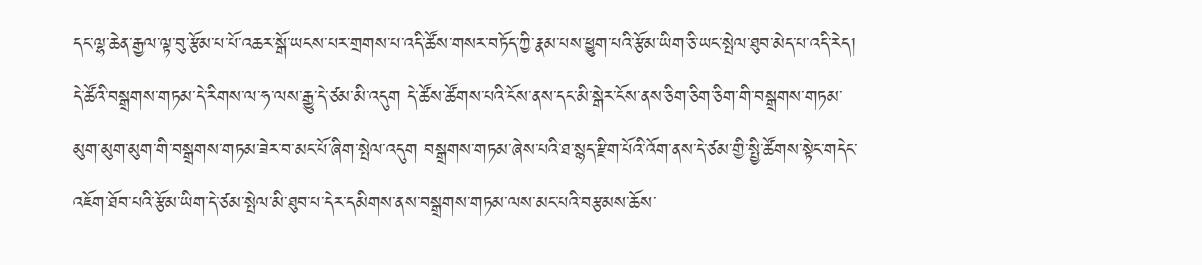དང་ལྷ་ཆེན་རྒྱལ་ལྟ་བུ་རྩོམ་པ་པོ་འཆར་སྒོ་ཡངས་པར་གྲགས་པ་འདི་ཚོས་གསར་བཏོད་ཀྱི་རྣམ་པས་ཕྱུག་པའི་རྩོམ་ཡིག་ཅི་ཡང་སྤེལ་ཐུབ་མེད་པ་འདི་རེད།
དེ་ཚོའི་བསྒྲགས་གཏམ་དེ་རིགས་ལ་ཧ་ལས་རྒྱུ་དེ་ཙམ་མི་འདུག དེ་ཚོས་ཚོགས་པའི་ངོས་ནས་དང་མི་སྒེར་ངོས་ནས་ཅིག་ཅིག་ཅིག་གི་བསྒྲགས་གཏམ་མུག་མུག་མུག་གི་བསྒྲགས་གཏམ་ཟེར་བ་མང་པོ་ཞིག་སྤེལ་འདུག བསྒྲགས་གཏམ་ཞེས་པའི་ཐ་སྙད་རྫིག་པོའི་འོག་ནས་དེ་ཙམ་གྱི་སྤྱི་ཚོགས་སྟེང་གདེང་འཇོག་ཐོབ་པའི་རྩོམ་ཡིག་དེ་ཙམ་སྤེལ་མི་ཐུབ་པ་དེར་དམིགས་ནས་བསྒྲགས་གཏམ་ལས་མང་པའི་བརྩམས་ཆོས་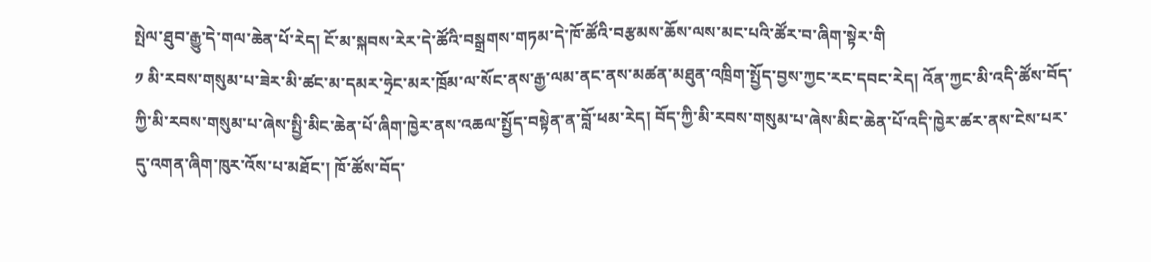སྤེལ་ཐུབ་རྒྱུ་དེ་གལ་ཆེན་པོ་རེད། ངོ་མ་སྐབས་རེར་དེ་ཚོའི་བསྒྲགས་གཏམ་དེ་ཁོ་ཚོའི་བརྩམས་ཆོས་ལས་མང་པའི་ཚོར་བ་ཞིག་སྟེར་གི
༡ མི་རབས་གསུམ་པ་ཟེར་མི་ཚང་མ་དམར་ཧྲེང་མར་ཁྲོམ་ལ་སོང་ནས་རྒྱ་ལམ་ནང་ནས་མཚན་མཐུན་འཁྲིག་སྤྱོད་བྱས་ཀྱང་རང་དབང་རེད། འོན་ཀྱང་མི་འདི་ཚོས་བོད་ཀྱི་མི་རབས་གསུམ་པ་ཞེས་སྤྱི་མིང་ཆེན་པོ་ཞིག་ཁྱེར་ནས་འཆལ་སྤྱོད་བསྟེན་ན་བློ་ཕམ་རེད། བོད་ཀྱི་མི་རབས་གསུམ་པ་ཞེས་མིང་ཆེན་པོ་འདི་ཁྱེར་ཚར་ནས་ངེས་པར་དུ་འགན་ཞིག་ཁུར་འོས་པ་མཐོང་། ཁོ་ཚོས་བོད་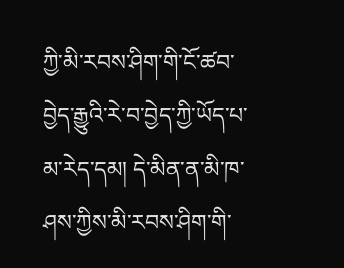ཀྱི་མི་རབས་ཤིག་གི་ངོ་ཚབ་བྱེད་རྒྱུའི་རེ་བ་བྱེད་ཀྱི་ཡོད་པ་མ་རེད་དམ། དེ་མིན་ན་མི་ཁ་ཤས་ཀྱིས་མི་རབས་ཤིག་གི་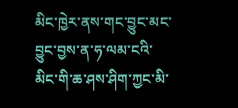མིང་ཁྱེར་ནས་གང་བྱུང་མང་བྱུང་བྱས་ན་ཧ་ལམ་ངའི་མིང་གི་ཆ་ཤས་ཤིག་ཀྱང་མི་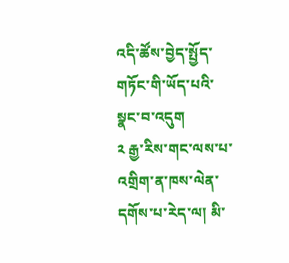འདི་ཚོས་བྱེད་སྤྱོད་གཏོང་གི་ཡོད་པའི་སྣང་བ་འདུག
༢ རྒྱ་རིས་གང་ལས་པ་འགྲིག་ན་ཁས་ལེན་དགོས་པ་རེད་ལ། མི་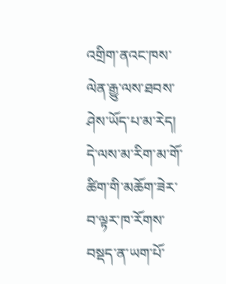འགྲིག་ནའང་ཁས་ལེན་རྒྱུ་ལས་ཐབས་ཤེས་ཡོད་པ་མ་རེད། དེ་ལས་མ་རིག་མ་གོ་ཚིག་གི་མཆོག་ཟེར་བ་ལྟར་ཁ་རོགས་བསྡད་ན་ཡག་པོ་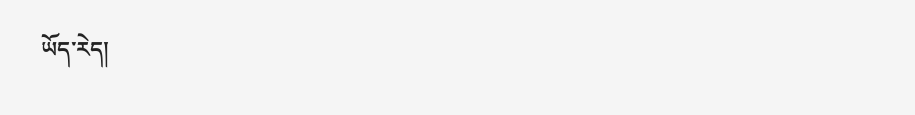ཡོད་རེད།